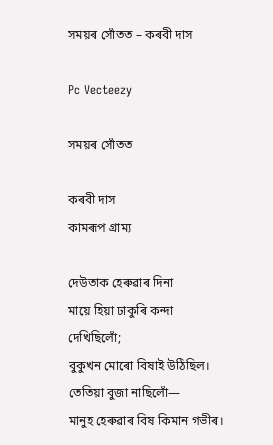সময়ৰ সোঁতত – কৰবী দাস

Pc Vecteezy

সময়ৰ সোঁতত

কৰবী দাস
কামৰূপ গ্ৰাম্য

দেউতাক হেৰুৱাৰ দিনা
মায়ে হিয়া ঢাকুৰি কন্দা দেখিছিলোঁ;
বুকুখন মোৰো বিষাই উঠিছিল।
তেতিয়া বুজা নাছিলোঁ—
মানুহ হেৰুৱাৰ বিষ কিমান গভীৰ।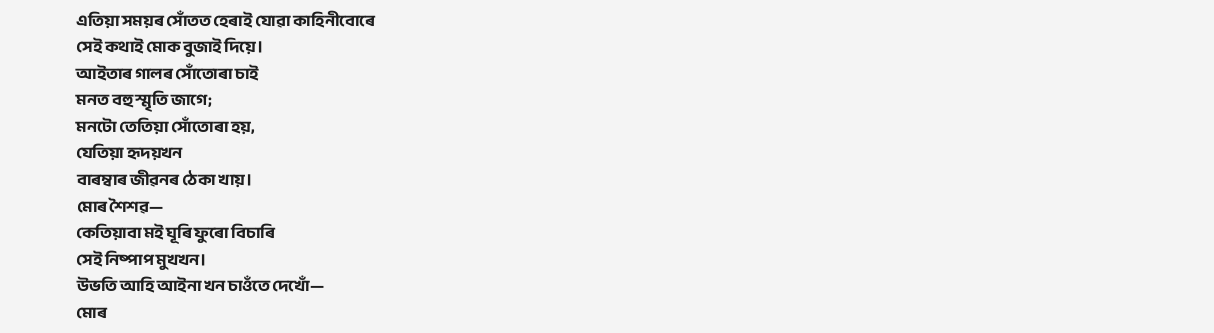এতিয়া সময়ৰ সোঁতত হেৰাই যোৱা কাহিনীবোৰে
সেই কথাই মোক বুজাই দিয়ে।
আইতাৰ গালৰ সোঁতোৰা চাই
মনত বহু স্মৃতি জাগে;
মনটো তেতিয়া সোঁতোৰা হয়,
যেতিয়া হৃদয়খন
বাৰম্বাৰ জীৱনৰ ঠেকা খায়।
মোৰ শৈশৱ—
কেতিয়াবা ম‌ই ঘূৰি ফুৰো বিচাৰি
সেই নিষ্পাপ মুখখন।
উভতি আহি আইনা খন চাওঁতে দেখোঁ—
মোৰ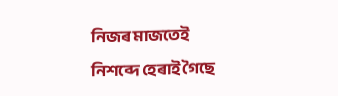নিজৰ মাজতেই
নিশব্দে হেৰাই গৈছে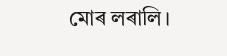মোৰ লৰালি।